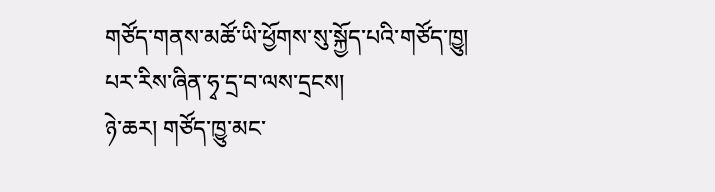གཙོད་གནས་མཚོ་ཡི་ཕྱོགས་སུ་སྐྱོད་པའི་གཙོད་ཁྱུ། པར་རིས་ཞིན་ཧྭ་དྲ་བ་ལས་དྲངས།
ཉེ་ཆར། གཙོད་ཁྱུ་མང་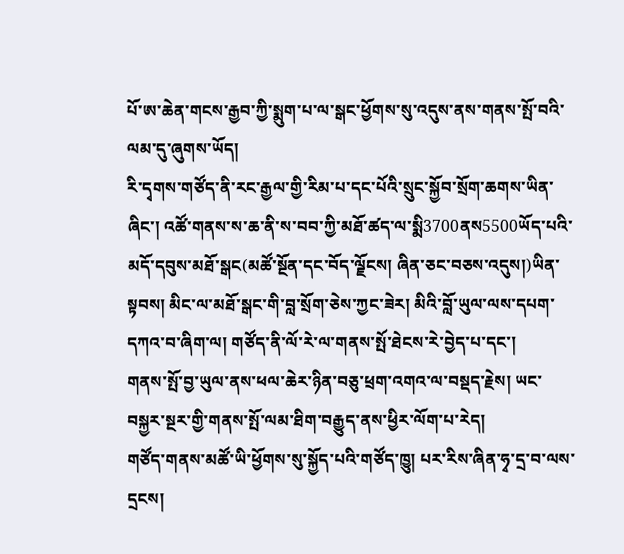པོ་ཨ་ཆེན་གངས་རྒྱབ་ཀྱི་སྨུག་པ་ལ་སྒང་ཕྱོགས་སུ་འདུས་ནས་གནས་སྤོ་བའི་ལམ་དུ་ཞུགས་ཡོད།
རི་དྭགས་གཙོད་ནི་རང་རྒྱལ་གྱི་རིམ་པ་དང་པོའི་སྲུང་སྐྱོབ་སྲོག་ཆགས་ཡིན་ཞིང་། འཚོ་གནས་ས་ཆ་ནི་ས་བབ་ཀྱི་མཐོ་ཚད་ལ་སྨི3700ནས5500ཡོད་པའི་མདོ་དབུས་མཐོ་སྒང(མཚོ་སྔོན་དང་བོད་ལྗོངས། ཞིན་ཅང་བཅས་འདུས།)ཡིན་སྟབས། མིང་ལ་མཐོ་སྒང་གི་བླ་སྲོག་ཅེས་ཀྱང་ཟེར། མིའི་བློ་ཡུལ་ལས་དཔག་དཀའ་བ་ཞིག་ལ། གཙོད་ནི་ལོ་རེ་ལ་གནས་སྤོ་ཐེངས་རེ་བྱེད་པ་དང་།
གནས་སྤོ་བྱ་ཡུལ་ནས་ཕལ་ཆེར་ཉིན་བཅུ་ཕྲག་འགའ་ལ་བསྡད་རྗེས། ཡང་བསྐྱར་སྔར་གྱི་གནས་སྤོ་ལམ་ཐིག་བརྒྱུད་ནས་ཕྱིར་ལོག་པ་རེད།
གཙོད་གནས་མཚོ་ཡི་ཕྱོགས་སུ་སྐྱོད་པའི་གཙོད་ཁྱུ། པར་རིས་ཞིན་ཧྭ་དྲ་བ་ལས་དྲངས།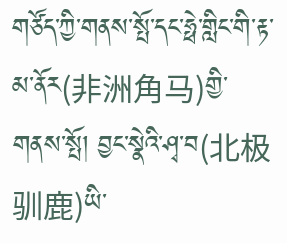གཙོད་ཀྱི་གནས་སྤོ་དང་ཧྥེ་གླིང་གི་རྟ་མ་ནོར(非洲角马)གྱི་གནས་སྤོ། བྱང་སྣེའི་ཤྭ་བ(北极驯鹿)ཡི་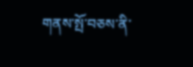གནས་སྤོ་བཅས་ནི་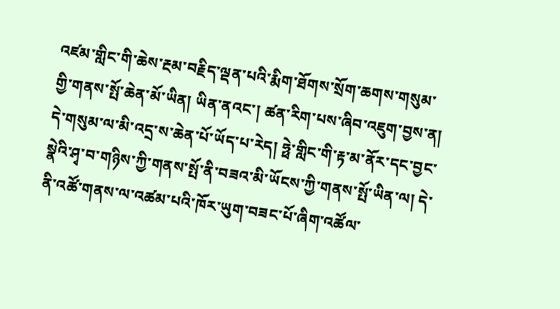འཛམ་གླིང་གི་ཆེས་རྔམ་བརྗིད་ལྡན་པའི་རྨིག་ཐོགས་སྲོག་ཆགས་གསུམ་གྱི་གནས་སྤོ་ཆེན་མོ་ཡིན། ཡིན་ནའང་། ཚན་རིག་པས་ཞིབ་འཇུག་བྱས་ན། དེ་གསུམ་ལ་མི་འདྲ་ས་ཆེན་པོ་ཡོད་པ་རེད། ཧྥེ་གླིང་གི་རྟ་མ་ནོར་དང་བྱང་སྣེའི་ཤྭ་བ་གཉིས་ཀྱི་གནས་སྤོ་ནི་བཟའ་མི་ཡོངས་ཀྱི་གནས་སྤོ་ཡིན་ལ། དེ་ནི་འཚོ་གནས་ལ་འཚམ་པའི་ཁོར་ཡུག་བཟང་པོ་ཞིག་འཚོལ་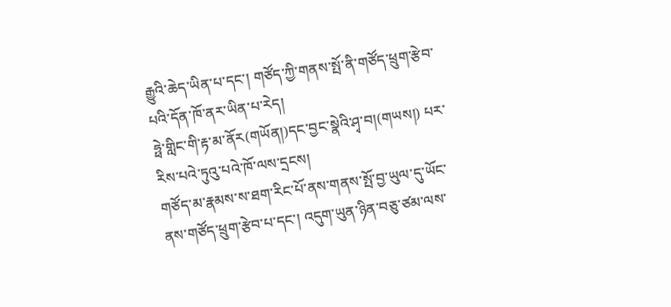རྒྱུའི་ཆེད་ཡིན་པ་དང་། གཙོད་ཀྱི་གནས་སྤོ་ནི་གཙོད་ཕྲུག་རྩེབ་པའི་དོན་ཁོ་ནར་ཡིན་པ་རེད།
ཧྥེ་གླིང་གི་རྟ་མ་ནོར(གཡོན།)དང་བྱང་སྣེའི་ཤྭ་བ།(གཡས།) པར་རིས་པའེ་ཏུའུ་པའེ་ཁོ་ལས་དྲངས།
གཙོད་མ་རྣམས་ས་ཐག་རིང་པོ་ནས་གནས་སྤོ་བྱ་ཡུལ་དུ་ཡོང་ནས་གཙོད་ཕྲུག་རྩེབ་པ་དང་། འདུག་ཡུན་ཉིན་བཅུ་ཙམ་ལས་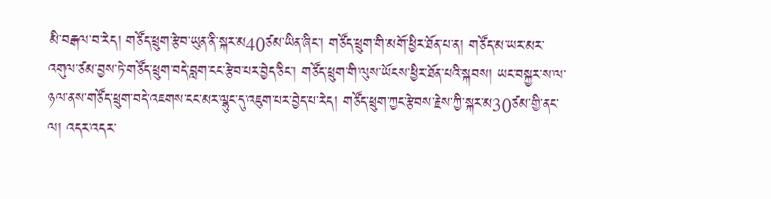མི་བརྒལ་བ་རེད། གཙོད་ཕྲུག་རྩེབ་ཡུན་ནི་སྐར་མ40ཙམ་ཡིན་ཞིང་། གཙོད་ཕྲུག་གི་མགོ་ཕྱིར་ཐོན་པ་ན། གཙོད་མ་ཡར་མར་འགུལ་ཙམ་བྱས་ཏེ་གཙོད་ཕྲུག་བདེ་བླག་ངང་རྩེབ་པར་བྱེད་ཅིང་། གཙོད་ཕྲུག་གི་ལུས་ཡོངས་ཕྱིར་ཐོན་པའི་སྐབས། ཡང་བསྐྱར་ས་ལ་ཉལ་ནས་གཙོད་ཕྲུག་བདེ་འཇགས་ངང་མར་ལྷུང་དུ་འཇུག་པར་བྱེད་པ་རེད། གཙོད་ཕྲུག་ཀྱང་རྩེབས་རྗེས་ཀྱི་སྐར་མ30ཙམ་གྱི་ནང་ལ། འདར་འདར་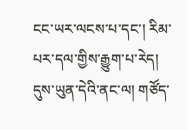ངང་ཡར་ལངས་པ་དང་། རིམ་པར་དལ་གྱིས་རྒྱུག་པ་རེད། དུས་ཡུན་དེའི་ནང་ལ། གཙོད་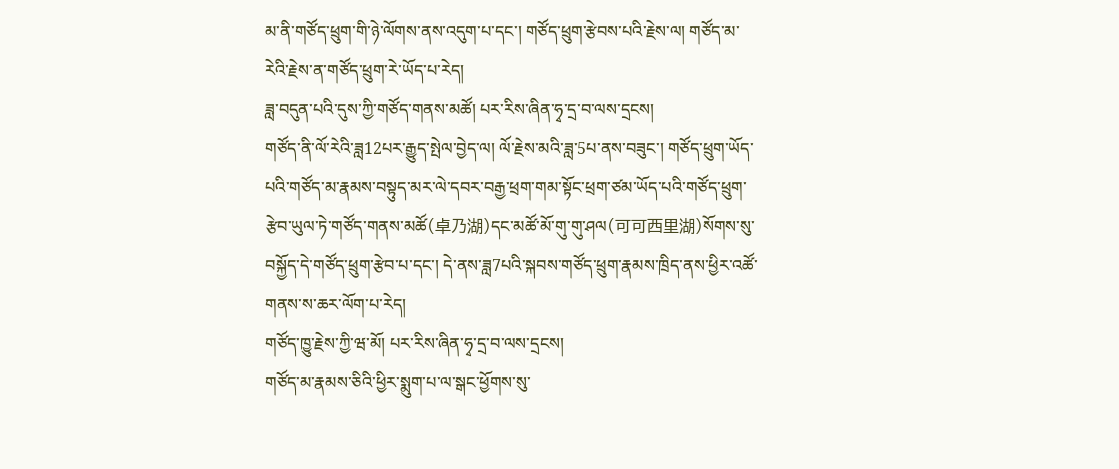མ་ནི་གཙོད་ཕྲུག་གི་ཉེ་ལོགས་ནས་འདུག་པ་དང་། གཙོད་ཕྲུག་རྩེབས་པའི་རྗེས་ལ། གཙོད་མ་རེའི་རྗེས་ན་གཙོད་ཕྲུག་རེ་ཡོད་པ་རེད།
ཟླ་བདུན་པའི་དུས་ཀྱི་གཙོད་གནས་མཚོ། པར་རིས་ཞིན་ཧྭ་དྲ་བ་ལས་དྲངས།
གཙོད་ནི་ལོ་རེའི་ཟླ12པར་རྒྱུད་སྤེལ་བྱེད་ལ། ལོ་རྗེས་མའི་ཟླ་5པ་ནས་བཟུང་། གཙོད་ཕྲུག་ཡོད་པའི་གཙོད་མ་རྣམས་བསྟུད་མར་ལེ་དབར་བརྒྱ་ཕྲག་གམ་སྟོང་ཕྲག་ཙམ་ཡོད་པའི་གཙོད་ཕྲུག་རྩེབ་ཡུལ་ཏེ་གཙོད་གནས་མཚོ(卓乃湖)དང་མཚོ་མོ་གུ་གུ་ཤལ(可可西里湖)སོགས་སུ་བསྐྱོད་དེ་གཙོད་ཕྲུག་རྩེབ་པ་དང་། དེ་ནས་ཟླ7པའི་སྐབས་གཙོད་ཕྲུག་རྣམས་ཁྲིད་ནས་ཕྱིར་འཚོ་གནས་ས་ཆར་ལོག་པ་རེད།
གཙོད་ཁྱུ་རྗེས་ཀྱི་ཝ་མོ། པར་རིས་ཞིན་ཧྭ་དྲ་བ་ལས་དྲངས།
གཙོད་མ་རྣམས་ཅིའི་ཕྱིར་སྨུག་པ་ལ་སྒང་ཕྱོགས་སུ་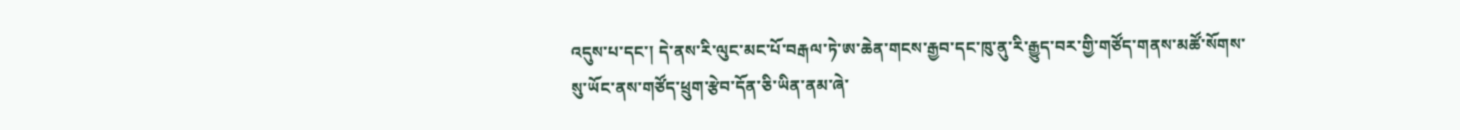འདུས་པ་དང་། དེ་ནས་རི་ལུང་མང་པོ་བརྒལ་ཏེ་ཨ་ཆེན་གངས་རྒྱབ་དང་ཁུ་ནུ་རི་རྒྱུད་བར་གྱི་གཙོད་གནས་མཚོ་སོགས་སུ་ཡོང་ནས་གཙོད་ཕྲུག་རྩེབ་དོན་ཅི་ཡིན་ནམ་ཞེ་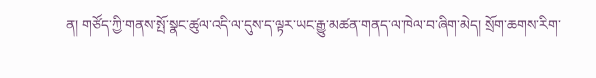ན། གཙོད་ཀྱི་གནས་སྤོ་སྣང་ཚུལ་འདི་ལ་དུས་ད་ལྟར་ཡང་རྒྱུ་མཚན་གནད་ལ་ཁེལ་བ་ཞིག་མེད། སྲོག་ཆགས་རིག་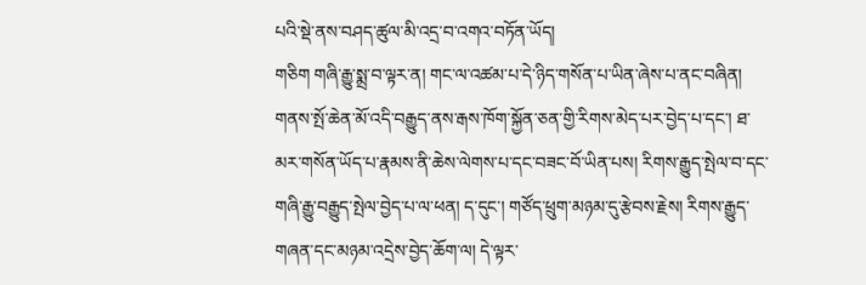པའི་སྡེ་ནས་བཤད་ཚུལ་མི་འདྲ་བ་འགའ་བཏོན་ཡོད།
གཅིག གཞི་རྒྱུ་སྨྲ་བ་ལྟར་ན། གང་ལ་འཚམ་པ་དེ་ཉིད་གསོན་པ་ཡིན་ཞེས་པ་ནང་བཞིན། གནས་སྤོ་ཆེན་མོ་འདི་བརྒྱུད་ནས་རྒས་ཁོག་སྐྱོན་ཅན་གྱི་རིགས་མེད་པར་བྱེད་པ་དང་། ཐ་མར་གསོན་ཡོད་པ་རྣམས་ནི་ཆེས་ལེགས་པ་དང་བཟང་བོ་ཡིན་པས། རིགས་རྒྱུད་སྤེལ་བ་དང་གཞི་རྒྱུ་བརྒྱུད་སྤེལ་བྱེད་པ་ལ་ཕན། ད་དུང་། གཙོད་ཕྲུག་མཉམ་དུ་རྩེབས་རྗེས། རིགས་རྒྱུད་གཞན་དང་མཉམ་འདྲེས་བྱེད་ཆོག་ལ། དེ་ལྟར་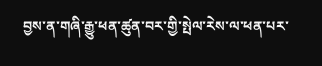བྱས་ན་གཞི་རྒྱུ་ཕན་ཚུན་བར་གྱི་སྤེལ་རེས་ལ་ཕན་པར་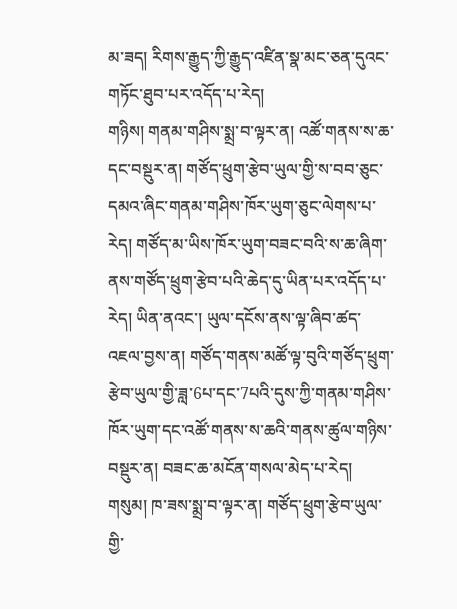མ་ཟད། རིགས་རྒྱུད་ཀྱི་རྒྱུད་འཛིན་སྣ་མང་ཅན་དུའང་གཏོང་ཐུབ་པར་འདོད་པ་རེད།
གཉིས། གནམ་གཤིས་སྨྲ་བ་ལྟར་ན། འཚོ་གནས་ས་ཆ་དང་བསྡུར་ན། གཙོད་ཕྲུག་རྩེབ་ཡུལ་གྱི་ས་བབ་ཅུང་དམའ་ཞིང་གནམ་གཤིས་ཁོར་ཡུག་ཅུང་ལེགས་པ་རེད། གཙོད་མ་ཡིས་ཁོར་ཡུག་བཟང་བའི་ས་ཆ་ཞིག་ནས་གཙོད་ཕྲུག་རྩེབ་པའི་ཆེད་དུ་ཡིན་པར་འདོད་པ་རེད། ཡིན་ནའང་། ཡུལ་དངོས་ནས་ལྟ་ཞིབ་ཚད་འཇལ་བྱས་ན། གཙོད་གནས་མཚོ་ལྟ་བུའི་གཙོད་ཕྲུག་རྩེབ་ཡུལ་གྱི་ཟླ་6པ་དང་7པའི་དུས་ཀྱི་གནམ་གཤིས་ཁོར་ཡུག་དང་འཚོ་གནས་ས་ཆའི་གནས་ཚུལ་གཉིས་བསྡུར་ན། བཟང་ཆ་མངོན་གསལ་མེད་པ་རེད།
གསུམ། ཁ་ཟས་སྨྲ་བ་ལྟར་ན། གཙོད་ཕྲུག་རྩེབ་ཡུལ་གྱི་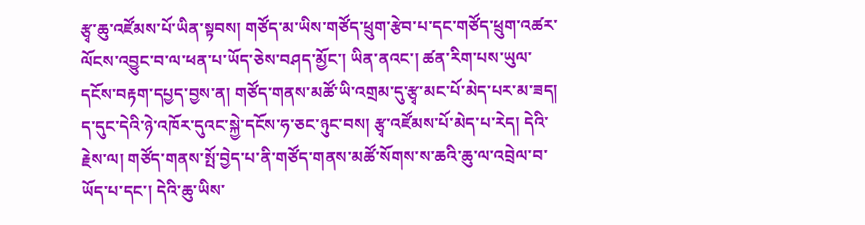རྩྭ་ཆུ་འཛོམས་པོ་ཡིན་སྟབས། གཙོད་མ་ཡིས་གཙོད་ཕྲུག་རྩེབ་པ་དང་གཙོད་ཕྲུག་འཚར་ལོངས་འབྱུང་བ་ལ་ཕན་པ་ཡོད་ཅེས་བཤད་མྱོང་། ཡིན་ནའང་། ཚན་རིག་པས་ཡུལ་དངོས་བརྟག་དཔྱད་བྱས་ན། གཙོད་གནས་མཚོ་ཡི་འགྲམ་དུ་རྩྭ་མང་པོ་མེད་པར་མ་ཟད། ད་དུང་དེའི་ཉེ་འཁོར་དུའང་སྐྱེ་དངོས་ཧ་ཅང་ཉུང་བས། རྩྭ་འཛོམས་པོ་མེད་པ་རེད། དེའི་རྗེས་ལ། གཙོད་གནས་སྤོ་བྱེད་པ་ནི་གཙོད་གནས་མཚོ་སོགས་ས་ཆའི་ཆུ་ལ་འབྲེལ་བ་ཡོད་པ་དང་། དེའི་ཆུ་ཡིས་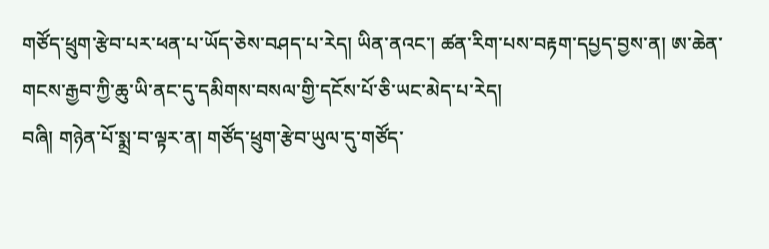གཙོད་ཕྲུག་རྩེབ་པར་ཕན་པ་ཡོད་ཅེས་བཤད་པ་རེད། ཡིན་ནའང་། ཚན་རིག་པས་བརྟག་དཔྱད་བྱས་ན། ཨ་ཆེན་གངས་རྒྱབ་ཀྱི་ཆུ་ཡི་ནང་དུ་དམིགས་བསལ་གྱི་དངོས་པོ་ཅི་ཡང་མེད་པ་རེད།
བཞི། གཉེན་པོ་སྨྲ་བ་ལྟར་ན། གཙོད་ཕྲུག་རྩེབ་ཡུལ་དུ་གཙོད་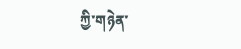ཀྱི་གཉེན་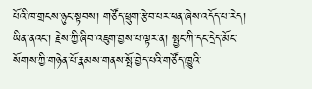པོའི་ཁ་གྲངས་ཉུང་སྟབས། གཙོད་ཕྲུག་རྩེབ་པར་ཕན་ཞེས་འདོད་པ་རེད། ཡིན་ནའང་། རྗེས་ཀྱི་ཞིབ་འཇུག་བྱས་པ་ལྟར་ན། སྤྱང་ཀི་དང་དྲེད་མོང་སོགས་ཀྱི་གཉེན་པོ་རྣམས་གནས་སྤོ་བྱེད་པའི་གཙོད་ཁྱུའི་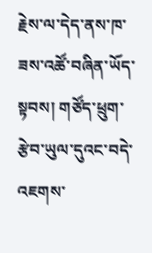རྗེས་ལ་དེད་ནས་ཁ་ཟས་འཚོ་བཞིན་ཡོད་སྟབས། གཙོད་ཕྲུག་རྩེབ་ཡུལ་དུའང་བདེ་འཇགས་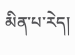མིན་པ་རེད།